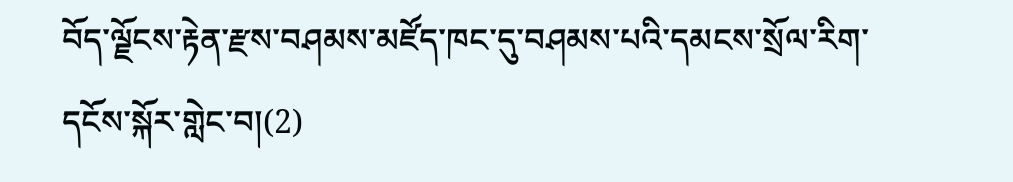བོད་ལྗོངས་རྟེན་རྫས་བཤམས་མཛོད་ཁང་དུ་བཤམས་པའི་དམངས་སྲོལ་རིག་དངོས་སྐོར་གླེང་བ།(2)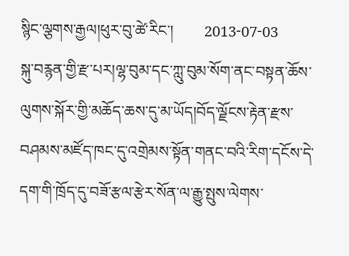སྙིང་ལྕགས་རྒྱལ།ཕུར་བུ་ཚེ་རིང་།        2013-07-03
སྐུ་བརྙན་གྱི་རྫ་པར།ལྷ་བུམ་དང་ཀླུ་བུམ་སོག་ནང་བསྟན་ཆོས་ལུགས་སྐོར་གྱི་མཆོད་ཆས་དུ་མ་ཡོད།བོད་ལྗོངས་རྟེན་རྫས་བཤམས་མཛོད་ཁང་དུ་འགྲེམས་སྟོན་གནང་བའི་རིག་དངོས་དེ་དག་གི་ཁྲོད་དུ་བཟོ་རྩལ་རྩེར་སོན་ལ་རྒྱུ་སྤུས་ལེགས་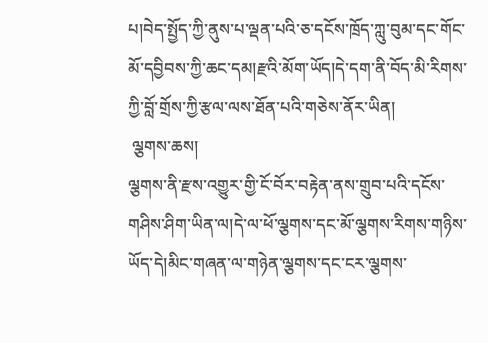པ།བེད་སྤྱོད་ཀྱི་ནུས་པ་ལྡན་པའི་ཅ་དངོས་ཁྲོད་ཀླུ་བུམ་དང་གོང་མོ་དབྱིབས་ཀྱི་ཆང་དམ།རྫའི་མོག་ཡོད།དེ་དག་ནི་བོད་མི་རིགས་ཀྱི་བློ་གྲོས་ཀྱི་རྩལ་ལས་ཐོན་པའི་གཅེས་ནོར་ཡིན།
 ལྕགས་ཆས།
ལྕགས་ནི་རྫས་འགྱུར་གྱི་ངོ་བོར་བརྟེན་ནས་གྲུབ་པའི་དངོས་གཤིས་ཤིག་ཡིན་ལ།དེ་ལ་ཕོ་ལྕགས་དང་མོ་ལྕགས་རིགས་གཉིས་ཡོད་དེ།མིང་གཞན་ལ་གཉེན་ལྕགས་དང་ངར་ལྕགས་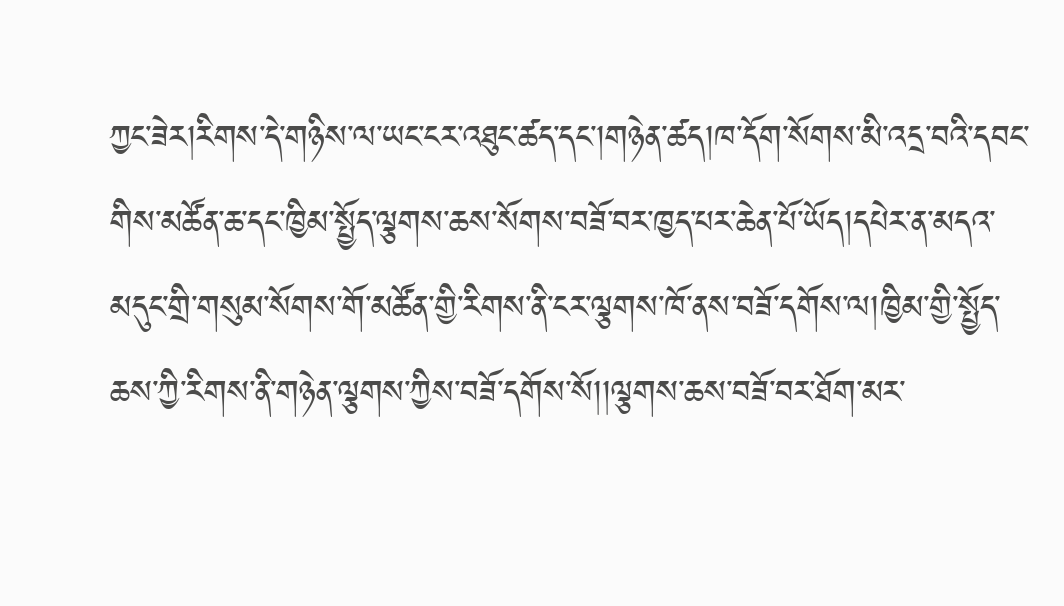ཀྱང་ཟེར།རིགས་དེ་གཉིས་ལ་ཡང་ངར་འཐུང་ཚད་དང་།གཉེན་ཚད།ཁ་དོག་སོགས་མི་འདྲ་བའི་དབང་གིས་མཚོན་ཆ་དང་ཁྱིམ་སྤྱོད་ལྕགས་ཆས་སོགས་བཟོ་བར་ཁྱད་པར་ཆེན་པོ་ཡོད།དཔེར་ན་མདའ་མདུང་གྲི་གསུམ་སོགས་གོ་མཚོན་གྱི་རིགས་ནི་ངར་ལྕགས་ཁོ་ནས་བཟོ་དགོས་ལ།ཁྱིམ་གྱི་སྤྱོད་ཆས་ཀྱི་རིགས་ནི་གཉེན་ལྕགས་ཀྱིས་བཟོ་དགོས་སོ།།ལྕགས་ཆས་བཟོ་བར་ཐོག་མར་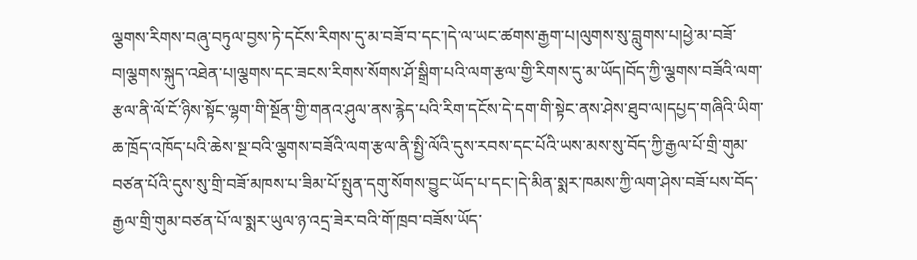ལྕགས་རིགས་བཞུ་བཏུལ་བྱས་ཏེ་དངོས་རིགས་དུ་མ་བཟོ་བ་དང་།དེ་ལ་ཡང་ཚགས་རྒྱག་པ།ལུགས་སུ་བླུགས་པ།ཕྱེ་མ་བཟོ་བ།ལྕགས་སྐུད་འཐེན་པ།ལྕགས་དང་ཟངས་རིགས་སོགས་ཤོ་སྒྲིག་པའི་ལག་རྩལ་གྱི་རིགས་དུ་མ་ཡོད།བོད་ཀྱི་ལྕགས་བཟོའི་ལག་རྩལ་ནི་ལོ་ངོ་ཉིས་སྟོང་ལྷག་གི་སྔོན་གྱི་གནའ་ཤུལ་ནས་རྙེད་པའི་རིག་དངོས་དེ་དག་གི་སྟེང་ནས་ཤེས་ཐུབ་ལ།དཔྱད་གཞིའི་ཡིག་ཆ་ཁྲོད་འཁོད་པའི་ཆེས་སྔ་བའི་ལྕགས་བཟོའི་ལག་རྩལ་ནི་སྤྱི་ལོའི་དུས་རབས་དང་པོའི་ཡས་མས་སུ་བོད་ཀྱི་རྒྱལ་པོ་གྲི་གུམ་བཙན་པོའི་དུས་སུ་གྲི་བཟོ་མཁས་པ་ཟིམ་པོ་སྤུན་དགུ་སོགས་བྱུང་ཡོད་པ་དང་།དེ་མིན་སྨར་ཁམས་ཀྱི་ལག་ཤེས་བཟོ་པས་བོད་རྒྱལ་གྲི་གུམ་བཙན་པོ་ལ་སྨར་ཡུལ་ཉ་འདྲ་ཟེར་བའི་གོ་ཁྲབ་བཟོས་ཡོད་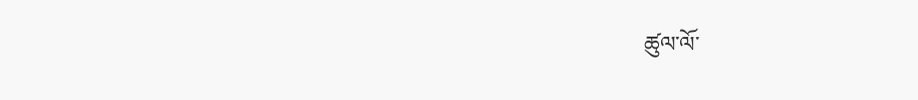ཚུལ་ལོ་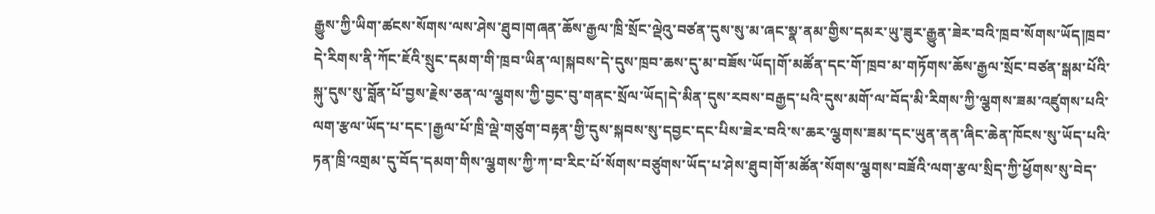རྒྱུས་ཀྱི་ཡིག་ཚངས་སོགས་ལས་ཤེས་ཐུབ།གཞན་ཆོས་རྒྱལ་ཁྲི་སྲོང་ལྡེའུ་བཙན་དུས་སུ་མ་ཞང་སྣ་ནམ་གྱིས་དམར་ཡུ་ཟུར་རྒྱུན་ཟེར་བའི་ཁྲབ་སོགས་ཡོད།ཁྲབ་དེ་རིགས་ནི་ཀོང་ཇོའི་སྲུང་དམག་གི་ཁྲབ་ཡིན་ལ།སྐབས་དེ་དུས་ཁྲབ་ཆས་དུ་མ་བཟོས་ཡོད།གོ་མཚོན་དང་གོ་ཁྲབ་མ་གཏོགས་ཆོས་རྒྱལ་སྲོང་བཙན་སྒམ་པོའི་སྐུ་དུས་སུ་བློན་པོ་བྱས་རྗེས་ཅན་ལ་ལྕགས་ཀྱི་བྱང་བུ་གནང་སྲོལ་ཡོད།དེ་མིན་དུས་རབས་བརྒྱད་པའི་དུས་མགོ་ལ་བོད་མི་རིགས་ཀྱི་ལྕགས་ཟམ་འཛུགས་པའི་ལག་རྩལ་ཡོད་པ་དང་།རྒྱལ་པོ་ཁྲི་ལྡེ་གཙུག་བརྟན་གྱི་དུས་སྐབས་སུ་དབྱང་དང་པིས་ཟེར་བའི་ས་ཆར་ལྕགས་ཟམ་དང་ཡུན་ནན་ཞིང་ཆེན་ཁོངས་སུ་ཡོད་པའི་ཏན་ཁྲི་འགྲམ་དུ་བོད་དམག་གིས་ལྕགས་ཀྱི་ཀ་བ་རིང་པོ་སོགས་བཙུགས་ཡོད་པ་ཤེས་ཐུབ།གོ་མཚོན་སོགས་ལྕགས་བཟོའི་ལག་རྩལ་སྲིད་ཀྱི་ཕྱོགས་སུ་བེད་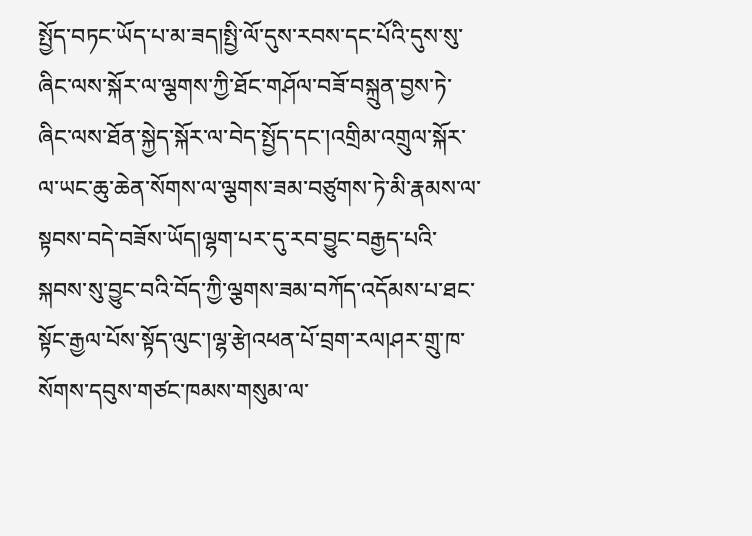སྤྱོད་བཏང་ཡོད་པ་མ་ཟད།སྤྱི་ལོ་དུས་རབས་དང་པོའི་དུས་སུ་ཞིང་ལས་སྐོར་ལ་ལྕགས་ཀྱི་ཐོང་གཤོལ་བཟོ་བསྐྲུན་བྱས་ཏེ་ཞིང་ལས་ཐོན་སྐྱེད་སྐོར་ལ་བེད་སྤྱོད་དང་།འགྲིམ་འགྲུལ་སྐོར་ལ་ཡང་ཆུ་ཆེན་སོགས་ལ་ལྕགས་ཟམ་བཙུགས་ཏེ་མི་རྣམས་ལ་སྟབས་བདེ་བཟོས་ཡོད།ལྷག་པར་དུ་རབ་བྱུང་བརྒྱད་པའི་སྐབས་སུ་བྱུང་བའི་བོད་ཀྱི་ལྕགས་ཟམ་བཀོད་འདོམས་པ་ཐང་སྟོང་རྒྱལ་པོས་སྟོད་ལུང་།ལྷ་རྩེ།འཕན་པོ་བྲག་རལ།ཤར་གྲུ་ཁ་སོགས་དབུས་གཙང་ཁམས་གསུམ་ལ་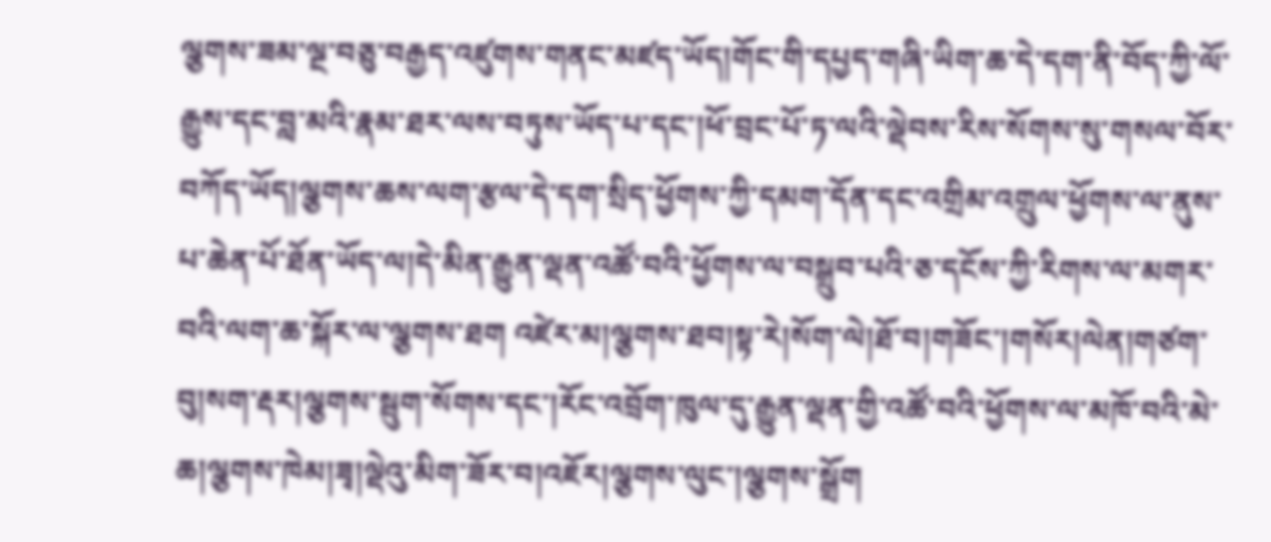ལྕགས་ཟམ་ལྔ་བཅུ་བརྒྱད་འཛུགས་གནང་མཛད་ཡོད།གོང་གི་དཔྱད་གཞི་ཡིག་ཆ་དེ་དག་ནི་བོད་ཀྱི་ལོ་རྒྱུས་དང་བླ་མའི་རྣམ་ཐར་ལས་བཏུས་ཡོད་པ་དང་།ཕོ་བྲང་པོ་ཏ་ལའི་ལྡེབས་རིས་སོགས་སུ་གསལ་བོར་བཀོད་ཡོད།ལྕགས་ཆས་ལག་རྩལ་དེ་དག་སྲིད་ཕྱོགས་ཀྱི་དམག་དོན་དང་འགྲིམ་འགྲུལ་ཕྱོགས་ལ་ནུས་པ་ཆེན་པོ་ཐོན་ཡོད་ལ།དེ་མིན་རྒྱུན་ལྡན་འཚོ་བའི་ཕྱོགས་ལ་བསྒྲུབ་པའི་ཅ་དངོས་ཀྱི་རིགས་ལ་མགར་བའི་ལག་ཆ་སྐོར་ལ་ལྕགས་ཐག འཛེར་མ།ལྕགས་ཐབ།སྟ་རེ།སོག་ལེ།ཐོ་བ།གཟོང་།གསོར།ལེན།གཙག་བུ།སག་རྡར།ལྕགས་སྦུག་སོགས་དང་།རོང་འབྲོག་ཁུལ་དུ་རྒྱུན་ལྡན་གྱི་འཚོ་བའི་ཕྱོགས་ལ་མཁོ་བའི་མེ་ཆ།ལྕགས་ཁེམ།ཟྭ།ལྡེའུ་མིག་ཟོར་བ།འཇོར།ལྕགས་ལུང་།ལྕགས་སྒྲོག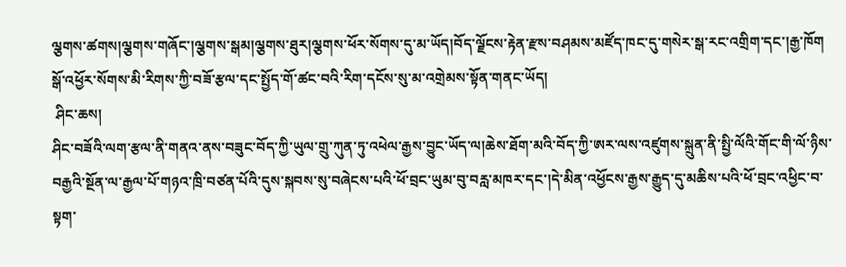ལྕགས་ཚགས།ལྕགས་གཞོང་།ལྕགས་སྒམ།ལྕགས་ཐུར།ལྕགས་ཕོར་སོགས་དུ་མ་ཡོད།བོད་ལྗོངས་རྟེན་རྫས་བཤམས་མཛོད་ཁང་དུ་གསེར་སྒ་རང་འགྲིག་དང་།རྒྱ་ཁོག སྒོ་འཕྱོར་སོགས་མི་རིགས་ཀྱི་བཟོ་རྩལ་དང་སྤྱོད་གོ་ཚང་བའི་རིག་དངོས་སུ་མ་འགྲེམས་སྟོན་གནང་ཡོད།
 ཤིང་ཆས།
ཤིང་བཟོའི་ལག་རྩལ་ནི་གནའ་ནས་བཟུང་བོད་ཀྱི་ཡུལ་གྲུ་ཀུན་ཏུ་འཕེལ་རྒྱས་བྱུང་ཡོད་ལ།ཆེས་ཐོག་མའི་བོད་ཀྱི་ཨར་ལས་འཛུགས་སྐྲུན་ནི་སྤྱི་ལོའི་གོང་གི་ལོ་ཉིས་བརྒྱའི་སྔོན་ལ་རྒྱལ་པོ་གཉའ་ཁྲི་བཙན་པོའི་དུས་སྐབས་སུ་བཞེངས་པའི་ཕོ་བྲང་ཡུམ་བུ་བརླ་མཁར་དང་།དེ་མིན་འཕྱོངས་རྒྱས་རྒྱུད་དུ་མཆིས་པའི་ཕོ་བྲང་འཕྱིང་བ་སྟག་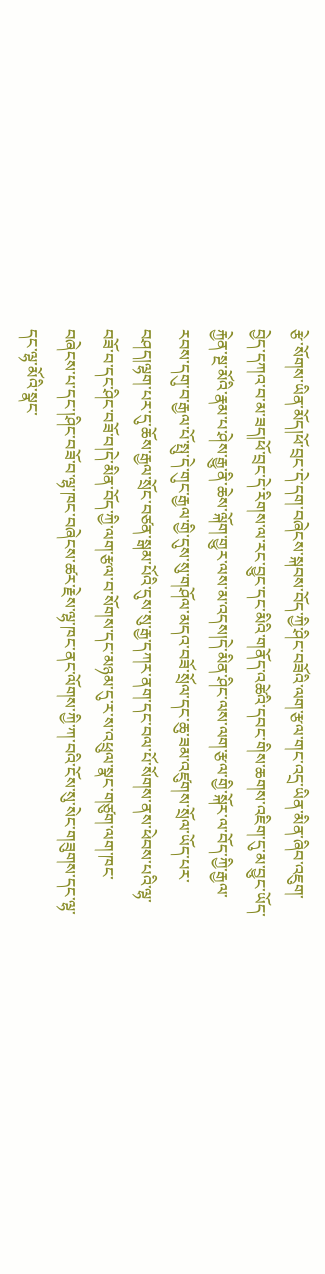རྩེ་སོགས་ཡིན་མོད།ཕོ་བྲང་དེ་དག་བཞེངས་སྐབས་བོད་ཀྱི་ཤིང་བཟོའི་ལག་རྩལ་གང་འདྲ་ཡིན་མིན་ཞིབ་འཇུག་བྱེད་དཀའ་བ་མ་ཟད།ཕོ་བྲང་དེ་རིགས་ལ་རང་བྱུང་དང་མིའི་གནོད་འཚེའི་དབང་གིས་ཆགས་འཇིག་དུ་མ་བྱུང་ཡོད་རྐྱེན་སྔ་མོའི་རྣམ་པ་ཤེས་རྒྱུ་ནི་ཆེས་ལྐོག་གྱུར་ལས་མ་འདས།དེ་མིན་ཤིང་ལས་ལག་རྩལ་གྱི་སྐོར་ལ་བོད་ཀྱི་རྒྱལ་རབས་དགུ་བ་རྒྱལ་པོ་སྤུ་དེ་གུང་རྒྱལ་གྱི་དུས་སུ་གཤོལ་མདའ་བཟོ་སྲོལ་དང་ཆུ་ཟམ་འཛུགས་སྲོལ་ཡོད་པར་བཤད།ལྷག་པར་དུ་ཆོས་རྒྱལ་སྲོང་བཙན་སྒམ་པོའི་དུས་སུ་རྒྱ་དཀར་ནག་དང་བལ་པོ་སོགས་ནས་ཕེབས་པའི་ལྷ་བཟོ་བ་དང་ཤིང་བཟོ་བ།དེ་མིན་བོད་ཀྱི་ལག་རྩལ་བ་སོགས་དང་མཉམ་དུ་ར་ས་འཕྲུལ་སྣང་གཙུག་ལག་ཁང་བཞེངས་པ་དང་།ཤིང་བཟོ་བ་ལྷ་ཁང་བཞེངས་ཚར་རྗེས་ལྷ་ཁང་ནང་ལོགས་ཀྱི་ཀ་བའི་ངོས་སུ་སེང་གཟུགས་དང་ལྷ་དང་ལྷ་མོའི་སྣང་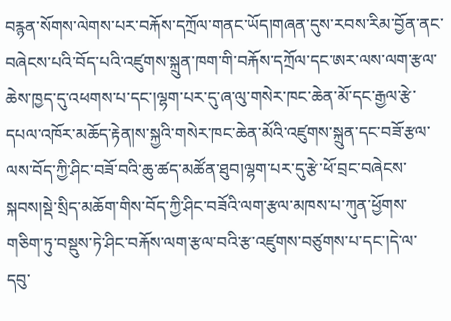བརྙན་སོགས་ལེགས་པར་བརྐོས་དཀྲོལ་གནང་ཡོད།གཞན་དུས་རབས་རིམ་བྱོན་ནང་བཞེངས་པའི་བོད་པའི་འཛུགས་སྐྲུན་ཁག་གི་བརྐོས་དཀྲོལ་དང་ཨར་ལས་ལག་རྩལ་ཆེས་ཁྱད་དུ་འཕགས་པ་དང་།ལྷག་པར་དུ་ཞ་ལུ་གསེར་ཁང་ཆེན་མོ་དང་རྒྱལ་རྩེ་དཔལ་འཁོར་མཆོད་རྟེན།ས་སྐྱའི་གསེར་ཁང་ཆེན་མོའི་འཛུགས་སྐྲུན་དང་བཟོ་རྩལ་ལས་བོད་ཀྱི་ཤིང་བཟོ་བའི་ཆུ་ཚད་མཚོན་ཐུབ།ལྷག་པར་དུ་རྩེ་ཕོ་བྲང་བཞེངས་སྐབས།སྡེ་སྲིད་མཆོག་གིས་བོད་ཀྱི་ཤིང་བཟོའི་ལག་རྩལ་མཁས་པ་ཀུན་ཕྱོགས་གཅིག་ཏུ་བསྡུས་ཏེ་ཤིང་བརྐོས་ལག་རྩལ་བའི་རྩ་འཛུགས་བཙུགས་པ་དང་།དེ་ལ་དབུ་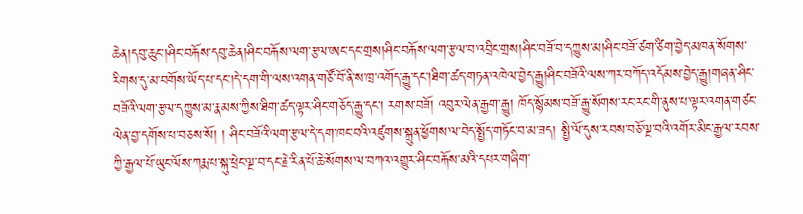ཆེན།དབུ་ཆུང་།ཤིང་བརྐོས་དབུ་ཆེན།ཤིང་བརྐོས་ལག་རྩལ་ཨང་དང་གྲས།ཤིང་བརྐོས་ལག་རྩལ་བ་འབྲིང་གྲས།ཤིང་བཟོ་བ་དཀྱུས་མ།ཤིང་བཟོ་ཙག་ཙིག་བྱེད་མཁན་སོགས་རིགས་དུ་མ་བགོས་ཡོད་པ་དང་།དེ་དག་གི་ལས་འགན་གཙོ་བོ་ནི་ས་ཁྲ་འགོད་རྒྱུ་དང་།ཐིག་ཚད་གཏན་འཁེལ་བྱེད་རྒྱུ།ཤིང་བཟོའི་ལས་ཀར་བཀོད་འདོམས་བྱེད་རྒྱུ།གཞན་ཤིང་བཟོའི་ལག་རྩལ་དཀྱུས་མ་རྣམས་ཀྱིས་ཐིག་ཚད་ལྟར་ཤིང་གཅོད་རྒྱུ་དང་། རགས་བཟོ། འབུར་ལེན་རྒྱག་རྒྱུ། ཁོད་སྙོམས་བཟོ་རྒྱུ་སོགས་རང་རང་གི་ནུས་པ་ལྟར་འགན་གཙང་ལེན་བྱ་དགོས་པ་བཅས་སོ། ། ཤིང་བཟོའི་ལག་རྩལ་དེ་དག་ཁང་བའི་འཛུགས་སྐྲུན་ཕྱོགས་ལ་བེད་སྤྱོད་གཏོང་བ་མ་ཟད། སྤྱི་ལོ་དུས་རབས་བཅོ་ལྔ་བའི་འགོར་མིང་རྒྱལ་རབས་ཀྱི་རྒྱལ་པོ་ཡུང་ལོས་ཀརྨ་པ་སྐུ་ཕྲེང་ལྔ་བ་དང་རྗེ་རིན་པོ་ཆེ་སོགས་ལ་བཀའ་འགྱུར་ཤིང་བརྐོས་མའི་དཔར་གཞིག་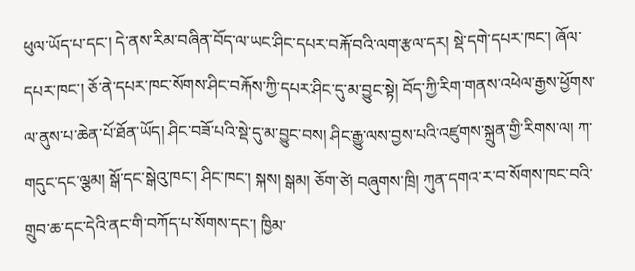ཕུལ་ཡོད་པ་དང་། དེ་ནས་རིམ་བཞིན་བོད་ལ་ཡང་ཤིང་དཔར་བརྐོ་བའི་ལག་རྩལ་དར། སྡེ་དགེ་དཔར་ཁང་། ཞོལ་དཔར་ཁང་། ཅོ་ནེ་དཔར་ཁང་སོགས་ཤིང་བརྐོས་ཀྱི་དཔར་ཤིང་དུ་མ་བྱུང་སྟེ། བོད་ཀྱི་རིག་གནས་འཕེལ་རྒྱས་ཕྱོགས་ལ་ནུས་པ་ཆེན་པོ་ཐོན་ཡོད། ཤིང་བཟོ་པའི་སྡེ་དུ་མ་བྱུང་བས། ཤིང་རྒྱུ་ལས་བྱས་པའི་འཛུགས་སྐྲུན་གྱི་རིགས་ལ། ཀ་གདུང་དང་ལྕམ། སྒོ་དང་སྒེའུ་ཁང་། ཤིང་ཁང་། སྐས། སྒམ། ཅོག་ཙེ། བཞུགས་ཁྲི། ཀུན་དགའ་ར་བ་སོགས་ཁང་བའི་གྲུབ་ཆ་དང་དེའི་ནང་གི་བཀོད་པ་སོགས་དང་། ཁྱིམ་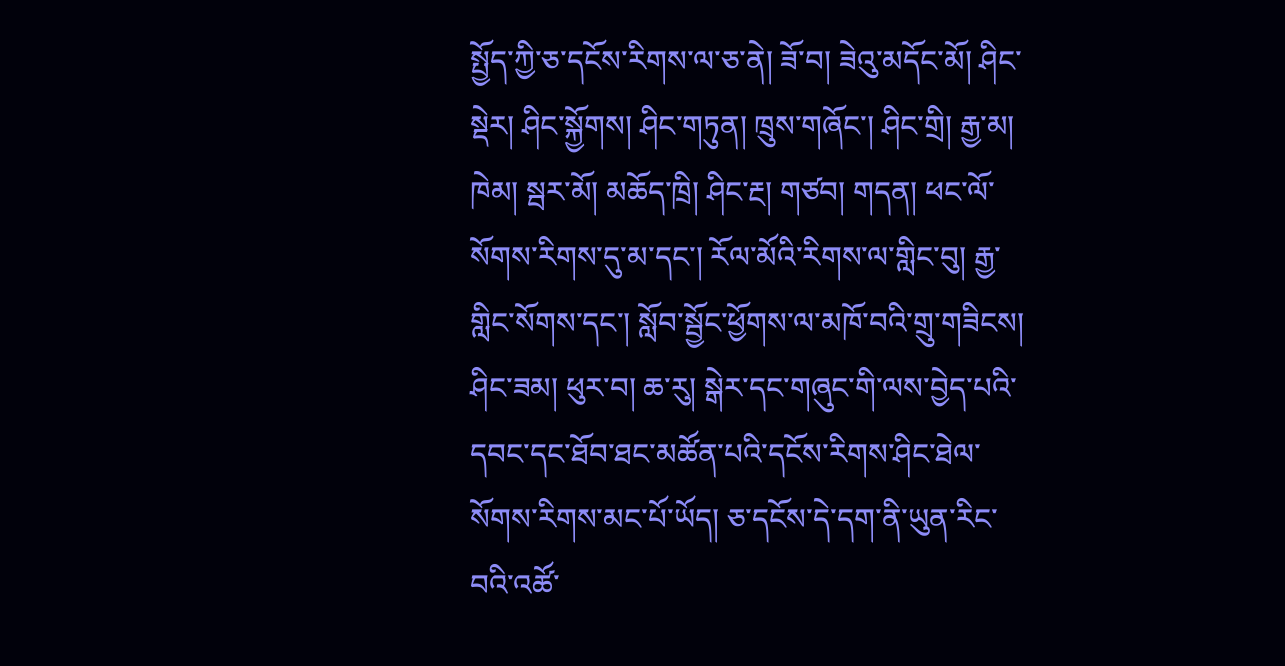སྤྱོད་ཀྱི་ཅ་དངོས་རིགས་ལ་ཅ་ནེ། ཟོ་བ། ཟེའུ་མདོང་མོ། ཤིང་སྡེར། ཤིང་སྐྱོགས། ཤིང་གཏུན། ཁྲུས་གཞོང་། ཤིང་གྲི། རྒྱ་མ། ཁེམ། སྦར་མོ། མཆོད་ཁྲི། ཤིང་རྔ། གཙབ། གདན། ཕང་ལོ་སོགས་རིགས་དུ་མ་དང་། རོལ་མོའི་རིགས་ལ་གླིང་བུ། རྒྱ་གླིང་སོགས་དང་། སློབ་སྦྱོང་ཕྱོགས་ལ་མཁོ་བའི་གྲུ་གཟིངས། ཤིང་ཟམ། ཕུར་བ། ཆ་རུ། སྒེར་དང་གཞུང་གི་ལས་བྱེད་པའི་དབང་དང་ཐོབ་ཐང་མཚོན་པའི་དངོས་རིགས་ཤིང་ཐེལ་སོགས་རིགས་མང་པོ་ཡོད། ཅ་དངོས་དེ་དག་ནི་ཡུན་རིང་བའི་འཚོ་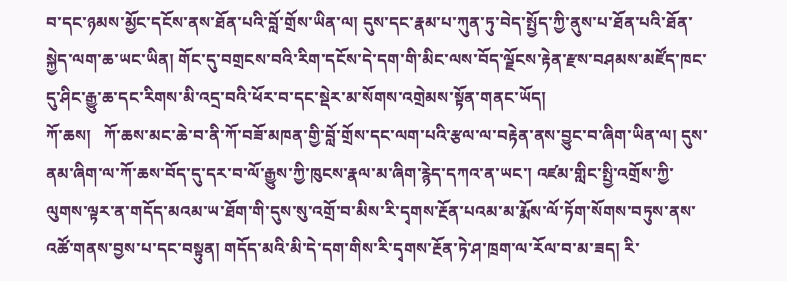བ་དང་ཉམས་མྱོང་དངོས་ནས་ཐོན་པའི་བློ་གྲོས་ཡིན་ལ། དུས་དང་རྣམ་པ་ཀུན་ཏུ་བེད་སྤྱོད་ཀྱི་ནུས་པ་ཐོན་པའི་ཐོན་སྐྱེད་ལག་ཆ་ཡང་ཡིན། གོང་དུ་བགྲངས་བའི་རིག་དངོས་དེ་དག་གི་མིང་ལས་བོད་ལྗོངས་རྟེན་རྫས་བཤམས་མཛོད་ཁང་དུ་ཤིང་རྒྱུ་ཆ་དང་རིགས་མི་འདྲ་བའི་ཕོར་བ་དང་སྡེར་མ་སོགས་འགྲེམས་སྟོན་གནང་ཡོད།
ཀོ་ཆས།   ཀོ་ཆས་མང་ཆེ་བ་ནི་ཀོ་བཟོ་མཁན་གྱི་བློ་གྲོས་དང་ལག་པའི་རྩལ་ལ་བརྟེན་ནས་བྱུང་བ་ཞིག་ཡིན་ལ། དུས་ནམ་ཞིག་ལ་ཀོ་ཆས་བོད་དུ་དར་བ་ལོ་རྒྱུས་ཀྱི་ཁུངས་རྣལ་མ་ཞིག་རྙེད་དཀའ་ན་ཡང་། འཛམ་གླིང་སྤྱི་འགྲོས་ཀྱི་ལུགས་ལྟར་ན་གདོད་མའམ་ཡ་ཐོག་གི་དུས་སུ་འགྲོ་བ་མིས་རི་དྭགས་རྔོན་པའམ་མ་རྨོས་ལོ་ཏོག་སོགས་བཏུས་ནས་འཚོ་གནས་བྱས་པ་དང་བསྟུན། གདོད་མའི་མི་དེ་དག་གིས་རི་དྭགས་རྔོན་ཏེ་ཤ་ཁྲག་ལ་རོལ་བ་མ་ཟད། རི་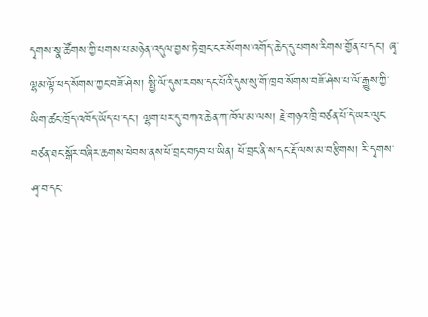དྭགས་སྣ་ཚོགས་ཀྱི་པགས་པ་མཉེན་འདུལ་བྱས་ཏེ་གྲང་ངར་སོགས་འགོད་ཆེད་དུ་པགས་རིགས་གྱོན་པ་དང་། ཞྭ་ལྷམ་ལྟོ་ཕད་སོགས་ཀྱང་བཟོ་ཤེས། སྤྱི་ལོ་དུས་རབས་དང་པོའི་དུས་སུ་གོ་ཁྲབ་སོགས་བཟོ་ཤེས་པ་ལོ་རྒྱུས་ཀྱི་ཡིག་ཚང་ཁྲོད་འཁོད་ཡོད་པ་དང་། ལྷག་པར་དུ་བཀའ་ཆེན་ཀ་ཁོལ་མ་ལས། རྗེ་གཉའ་ཁྲི་བཙན་པོ་དེ་ཡར་ལུང་བཙན་ཐང་སྒོར་བཞིར་ཆགས་ཕེབས་ནས་ཕོ་བྲང་བཏབ་པ་ཡིན། ཕོ་བྲང་ནི་ས་དང་རྡོ་ལས་མ་བརྩིགས། རི་དྭགས་ཤྭ་བ་དང་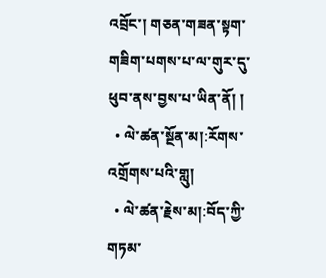འབྲོང་། གཅན་གཟན་སྟག་གཟིག་པགས་པ་ལ་གུར་དུ་ཕུབ་ནས་བྱས་པ་ཡིན་ནོ། །
  • ལེ་ཚན་སྔོན་མ།:རོགས་འགྲོགས་པའི་གླུ།
  • ལེ་ཚན་རྗེས་མ།:བོད་ཀྱི་གཏམ་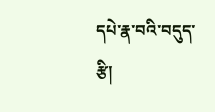དཔེ་རྣ་བའི་བདུད་རྩི།